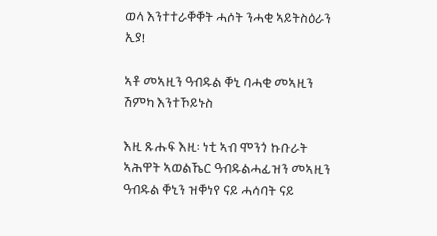ወላ እንተተራቐቐት ሓሶት ንሓቂ ኣይትስዕራን ኢያ!

ኣቶ መኣዚን ዓብዱል ቐኒ ባሓቂ መኣዚን ሽምካ እንተኾይኑስ

እዚ ጹሑፍ እዚ፡ ነቲ ኣብ ሞንጎ ኩቡራት ኣሕዋት ኣወልኼር ዓብዱልሓፊዝን መኣዚን ዓብዱል ቐኒን ዝቐነየ ናይ ሓሳባት ናይ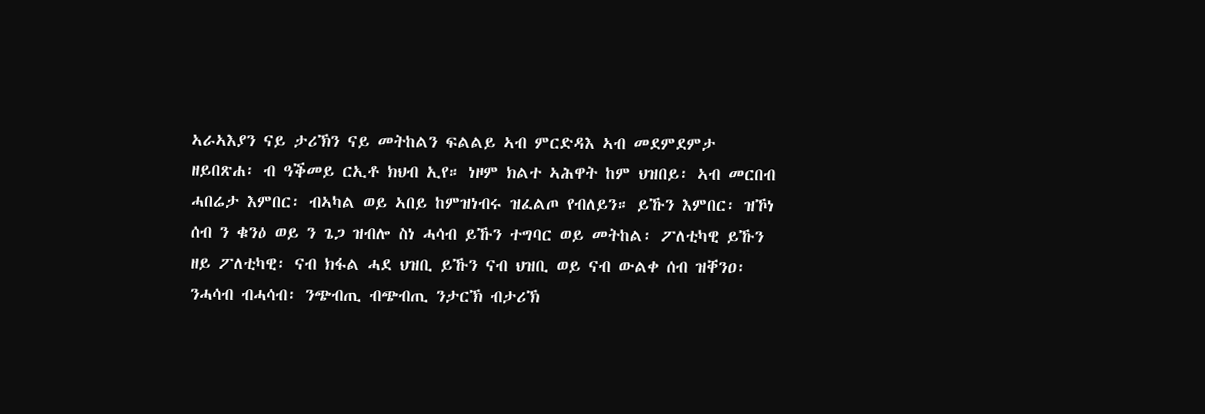ኣራኣእያን ናይ ታሪኽን ናይ መትከልን ፍልልይ ኣብ ምርድዳእ ኣብ መደምደምታ ዘይበጽሐ፡ ብ ዓቕመይ ርኢቶ ክህብ ኢየ። ነዞም ክልተ ኣሕዋት ከም ህዝበይ፡ ኣብ መርበብ ሓበሬታ እምበር፡ ብኣካል ወይ ኣበይ ከምዝነብሩ ዝፈልጦ የብለይን። ይኹን እምበር፡ ዝኾነ ሰብ ን ቁንዕ ወይ ን ጌጋ ዝብሎ ስነ ሓሳብ ይኹን ተግባር ወይ መትከል፡ ፖለቲካዊ ይኹን ዘይ ፖለቲካዊ፡ ናብ ክፋል ሓደ ህዝቢ ይኹን ናብ ህዝቢ ወይ ናብ ውልቀ ሰብ ዝቐንዐ፡ ንሓሳብ ብሓሳብ፡ ንጭብጢ ብጭብጢ ንታርኽ ብታሪኽ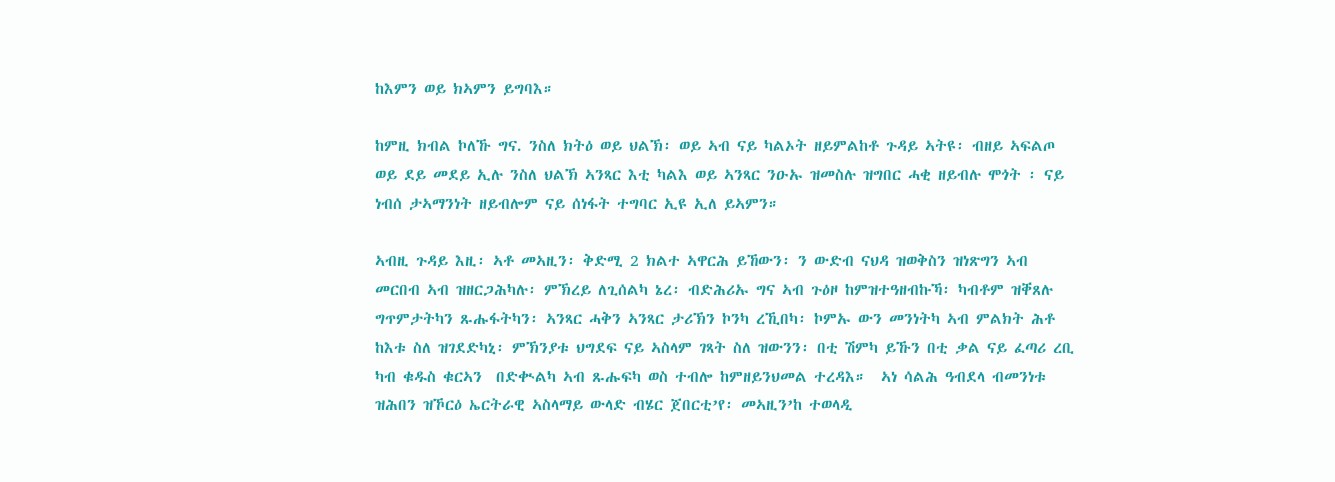ከእምን ወይ ክኣምን ይግባእ።

ከምዚ ክብል ኮለኹ ግና. ንስለ ክትዕ ወይ ህልኽ፡ ወይ ኣብ ናይ ካልኦት ዘይምልከቶ ጉዳይ ኣትዩ፡ ብዘይ ኣፍልጦ ወይ ደይ መደይ ኢሉ ንስለ ህልኽ ኣንጻር እቲ ካልእ ወይ ኣንጻር ንዑኡ ዝመስሉ ዝግበር ሓቂ ዘይብሉ ሞጎት ፡ ናይ ነብሰ ታኣማንነት ዘይብሎም ናይ ሰነፋት ተግባር ኢዩ ኢለ ይኣምን።

ኣብዚ ጉዳይ እዚ፡ ኣቶ መኣዚን፡ ቅድሚ 2 ክልተ ኣዋርሕ ይኸውን፡ ን ውድብ ናህዳ ዝወቅስን ዝነጽግን ኣብ መርበብ ኣብ ዝዘርጋሕካሉ፡ ምኽረይ ለጊሰልካ ኔረ፡ ብድሕሪኡ ግና ኣብ ጉዕዞ ከምዝተዓዘብኩኻ፡ ካብቶም ዝቐጸሉ ግጥምታትካን ጹሑፋትካን፡ ኣንጻር ሓቅን ኣንጻር ታሪኽን ኮንካ ረኺበካ፡ ኮምኡ ውን መንነትካ ኣብ ምልክት ሕቶ ከእቱ ስለ ዝገደድካኒ፡ ምኽንያቱ ህግደፍ ናይ ኣስላም ገጻት ስለ ዝውንን፡ በቲ ሽምካ ይኹን በቲ ቃል ናይ ፈጣሪ ረቢ ካብ ቁዱስ ቁርኣን  በድቊልካ ኣብ ጹሑፍካ ወስ ተብሎ ከምዘይንህመል ተረዳእ።  ኣነ ሳልሕ ዓብደላ ብመንነቱ ዝሕበን ዝኾርዕ ኤርትራዊ ኣስላማይ ውላድ ብሄር ጀበርቲ’የ፡ መኣዚን’ከ ተወላዲ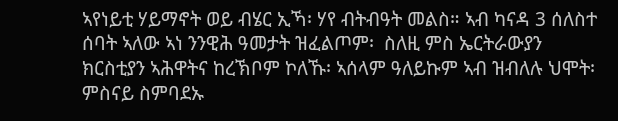ኣየነይቲ ሃይማኖት ወይ ብሄር ኢኻ፡ ሃየ ብትብዓት መልስ። ኣብ ካናዳ 3 ሰለስተ ሰባት ኣለው ኣነ ንንዊሕ ዓመታት ዝፈልጦም፡  ስለዚ ምስ ኤርትራውያን ክርስቲያን ኣሕዋትና ከረኽቦም ኮለኹ፡ ኣሰላም ዓለይኩም ኣብ ዝብለሉ ህሞት፡ ምስናይ ስምባደኡ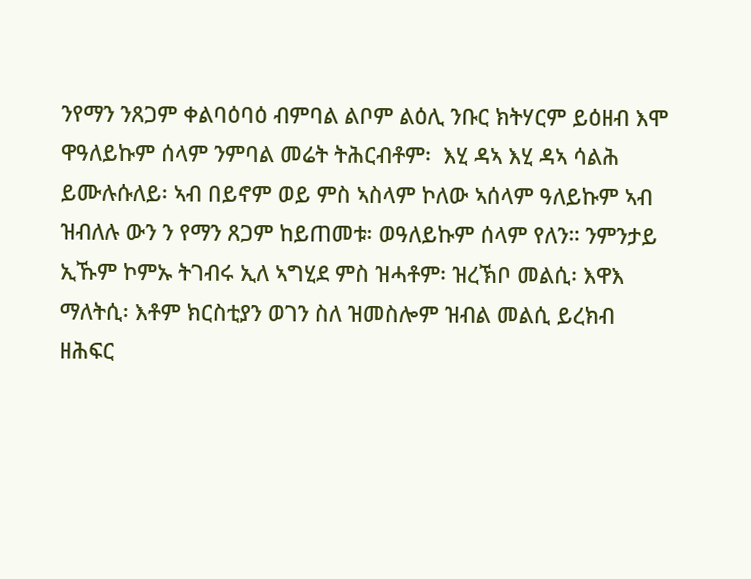ንየማን ንጸጋም ቀልባዕባዕ ብምባል ልቦም ልዕሊ ንቡር ክትሃርም ይዕዘብ እሞ ዋዓለይኩም ሰላም ንምባል መሬት ትሕርብቶም፡  እሂ ዳኣ እሂ ዳኣ ሳልሕ ይሙሉሱለይ፡ ኣብ በይኖም ወይ ምስ ኣስላም ኮለው ኣሰላም ዓለይኩም ኣብ ዝብለሉ ውን ን የማን ጸጋም ከይጠመቱ፡ ወዓለይኩም ሰላም የለን። ንምንታይ ኢኹም ኮምኡ ትገብሩ ኢለ ኣግሂደ ምስ ዝሓቶም፡ ዝረኽቦ መልሲ፡ እዋእ ማለትሲ፡ እቶም ክርስቲያን ወገን ስለ ዝመስሎም ዝብል መልሲ ይረክብ ዘሕፍር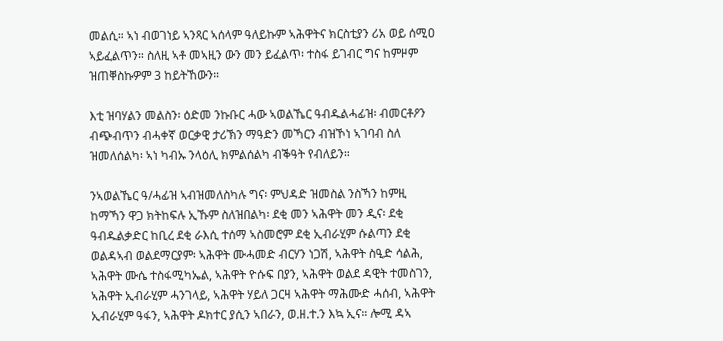መልሲ። ኣነ ብወገነይ ኣንጻር ኣሰላም ዓለይኩም ኣሕዋትና ክርስቲያን ሪአ ወይ ሰሚዐ ኣይፈልጥን። ስለዚ ኣቶ መኣዚን ውን መን ይፈልጥ፡ ተስፋ ይገብር ግና ከምዞም ዝጠቐስኩዎም 3 ከይትኸውን።

እቲ ዝባሃልን መልስን፡ ዕድመ ንኩቡር ሓው ኣወልኼር ዓብዱልሓፊዝ፡ ብመርቶዖን ብጭብጥን ብሓቀኛ ወርቃዊ ታሪኽን ማዓድን መኻርን ብዝኾነ ኣገባብ ስለ ዝመለሰልካ፡ ኣነ ካብኡ ንላዕሊ ክምልሰልካ ብቕዓት የብለይን።

ንኣወልኼር ዓ/ሓፊዝ ኣብዝመለስካሉ ግና፡ ምህዳድ ዝመስል ንስኻን ከምዚ ከማኻን ዋጋ ክትከፍሉ ኢኹም ስለዝበልካ፡ ደቂ መን ኣሕዋት መን ዲና፡ ደቂ ዓብዱልቃድር ከቢረ ደቂ ራእሲ ተሰማ ኣስመሮም ደቂ ኢብራሂም ሱልጣን ደቂ ወልዳኣብ ወልደማርያም፡ ኣሕዋት ሙሓመድ ብርሃን ነጋሽ, ኣሕዋት ስዒድ ሳልሕ, ኣሕዋት ሙሴ ተስፋሚካኤል, ኣሕዋት ዮሱፍ በያን, ኣሕዋት ወልደ ዳዊት ተመስገን, ኣሕዋት ኢብራሂም ሓንገላይ, ኣሕዋት ሃይለ ጋርዛ ኣሕዋት ማሕሙድ ሓሰብ, ኣሕዋት ኢብራሂም ዓፋን, ኣሕዋት ዶክተር ያሲን ኣበራን, ወ.ዘ.ተ.ን እኳ ኢና። ሎሚ ዳኣ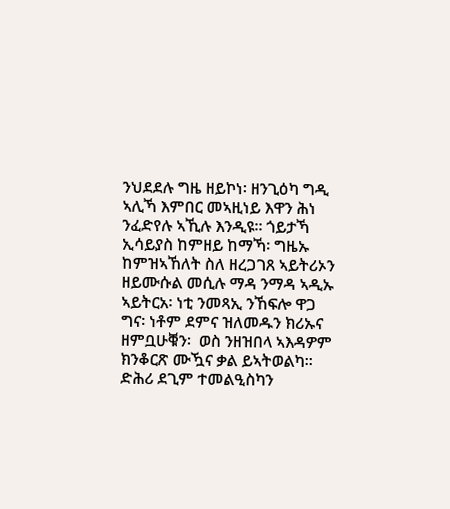ንህደደሉ ግዜ ዘይኮነ፡ ዘንጊዕካ ግዲ ኣሊኻ እምበር መኣዚነይ እዋን ሕነ ንፈድየሉ ኣኺሉ እንዲዩ። ጎይታኻ ኢሳይያስ ከምዘይ ከማኻ፡ ግዜኡ ከምዝኣኸለት ስለ ዘረጋገጸ ኣይትሪኦን ዘይሙሱል መሲሉ ማዳ ንማዳ ኣዲኡ ኣይትርአ፡ ነቲ ንመጻኢ ንኸፍሎ ዋጋ ግና፡ ነቶም ደምና ዝለመዱን ክሪኡና ዘምቧሁቑን፡  ወስ ንዘዝበላ ኣእዳዎም ክንቆርጽ ሙዃና ቃል ይኣትወልካ።  ድሕሪ ደጊም ተመልዒስካን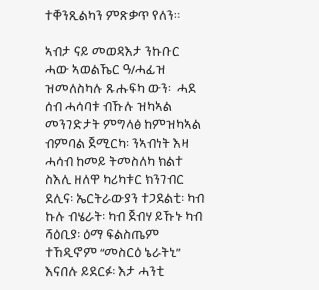ተቐንጺልካን ምጽቃጥ የለን።

ኣብታ ናይ መወዳእታ ንኩቡር ሓው ኣወልኼር ዓ/ሓፊዝ ዝመለስካሉ ጹሑፍካ ውን፡  ሓደ ሰብ ሓሳባቱ ብኹሉ ዝካኣል መንገድታት ምግላፅ ከምዝካኣል ብምባል ጀሚርካ፡ ንኣብነት እዛ ሓሳብ ከመይ ትመስለካ ክልተ ስእሊ ዘለዋ ካሪካቱር ክንገብር ደሊና፡ ኤርትራውያን ተጋደልቲ፡ ካብ ኩሉ ብሄራት፡ ካብ ጀብሃ ይኹኑ ካብ ሻዕቢያ፡ ዕማ ፍልስጤም ተኸዲኖም “መስርዕ ኔራትኒ” እናበሉ ይደርፉ፡ እታ ሓንቲ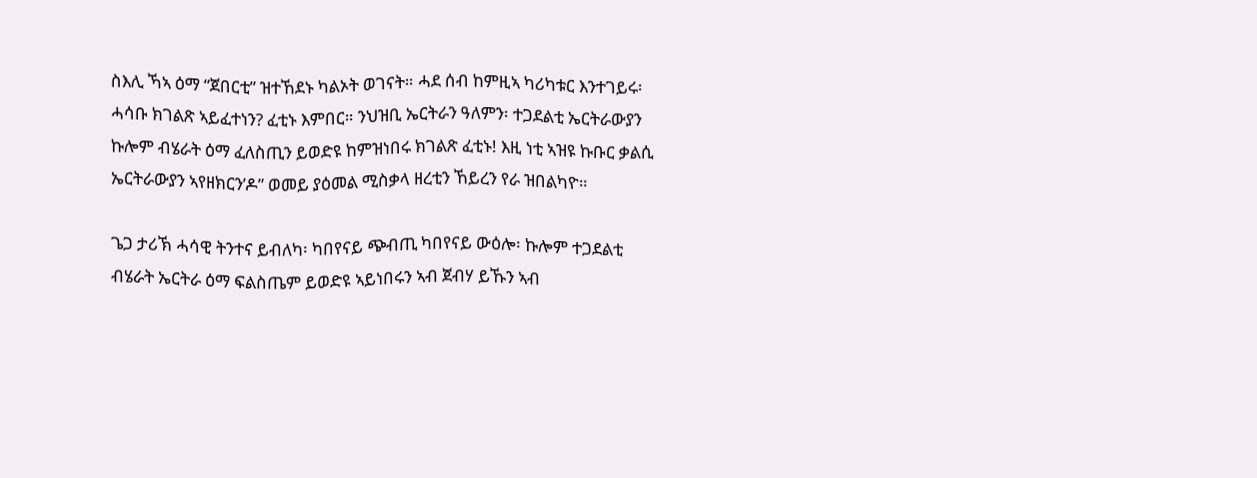ስእሊ ኻኣ ዕማ “ጀበርቲ” ዝተኸደኑ ካልኦት ወገናት። ሓደ ሰብ ከምዚኣ ካሪካቱር እንተገይሩ፡ ሓሳቡ ክገልጽ ኣይፈተነን? ፈቲኑ እምበር። ንህዝቢ ኤርትራን ዓለምን፡ ተጋደልቲ ኤርትራውያን ኩሎም ብሄራት ዕማ ፈለስጢን ይወድዩ ከምዝነበሩ ክገልጽ ፈቲኑ! እዚ ነቲ ኣዝዩ ኩቡር ቃልሲ ኤርትራውያን ኣየዘክርን’ዶ” ወመይ ያዕመል ሚስቃላ ዘረቲን ኸይረን የራ ዝበልካዮ።

ጌጋ ታሪኽ ሓሳዊ ትንተና ይብለካ፡ ካበየናይ ጭብጢ ካበየናይ ውዕሎ፡ ኩሎም ተጋደልቲ ብሄራት ኤርትራ ዕማ ፍልስጤም ይወድዩ ኣይነበሩን ኣብ ጀብሃ ይኹን ኣብ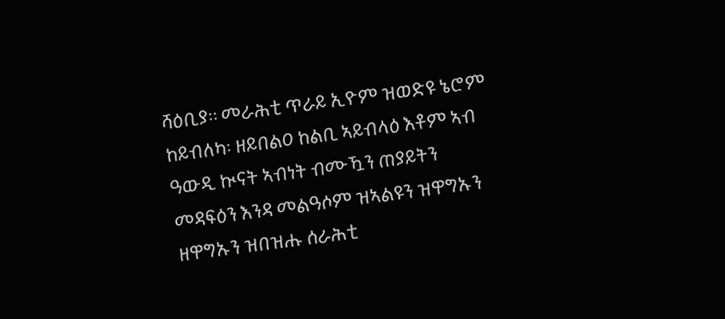ሻዕቢያ። መራሕቲ ጥራይ ኢዮም ዝወድዩ ኔሮም ከይብለካ፡ ዘይበልዐ ከልቢ ኣይብላዕ እቶም ኣብ ዓውዲ ኲናት ኣብነት ብሙዃን ጠያይትን መዳፍዕን እንዳ መልዓሶም ዝኣልዩን ዝዋግኡን ዘዋግኡን ዝበዝሑ ሰራሕቲ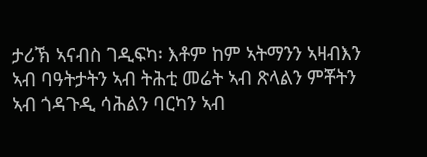ታሪኽ ኣናብስ ገዲፍካ፡ እቶም ከም ኣትማንን ኣዛብእን ኣብ ባዓትታትን ኣብ ትሕቲ መሬት ኣብ ጽላልን ምቾትን ኣብ ጎዳጉዲ ሳሕልን ባርካን ኣብ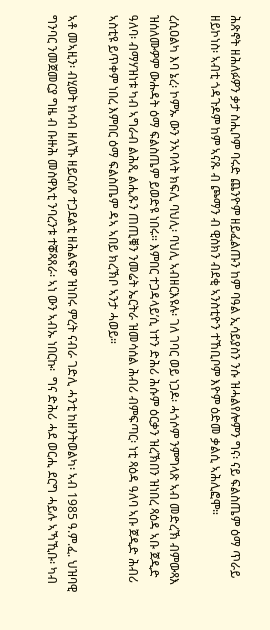ሕጽኖት ዘሕለፉዎን ቃታ ስሒቦም ባሩድ ጨንዮም ዘይፈልጡን ከም ባዓል ኢሳይያስን ንሱ ዝሓልየሎምን ግና፡ ናይ ፍልስጤም ዕማ ጥራይ ዘይኮነስ፡ ኣብቲ ጎዳጉዶም ከም ኣናጹ ብ ጮማን ብ ዊስክን ብደቂ ኣንስቲዮን ተኸቢቦም እዮም ዕድመ ቃልሲ ኣሕሊፎሞ።

ረሲዐልካ እባ ኔረ፡ ኮምኡ ውን ንኣባላት ክፍሊ ባህሊ፡ ባህሊ ኣብዘርእዩሉ፡ ገለ ገባር ወይ ነጋዶ፡ ሓጎሶም ንምግላጽ ኣብ መድረኽ ብምውጻእ ዝሰለሙዎም ውሑዳት ዕማ ፍልስጤም ይወድዩ ነበሩ። እምበር ተጋዳላይ’ሲ ነተን ድሕሪ ሕሱም ዕርቃን ዝረኽበን ዝነበረ ጻዕዳ ኣቡ ጀዲድ ዓለባ፡ ብማሃዝነቱ ካብ ኣግራብ ልሕጺ ልሒጹን ጠጢቑን ንመሬት ኤርትራ ዝመሳሰል ሕብሪ ብምፍጣር፡ ነቲ ጻዕዳ ዓለባ ኣቡ ጀዲድ ሕብሪ ኣስቲዩ ይጥቀም ነበረ እምበር ዕማ ፍልስጤም ዳኣ ኣበይ ክረኽቦ ኣንታ ሓወይ።

ኣቶ መኣዚን፡ ብሂወት ክሳብ ዘለኹ ዘይርሰዖ ተጋደልቲ ዘሕልፍዎ ዝነበሩ ምረት ናብራ ገድሊ ሓንቲ ከዘንትወልካ፡ ኣብ 1985 ዓ.ም.ፈ. ህዝባዊ ግንባር ንመጀመርያ ግዜ ብ ቡዙሕ መስዋእቲ ንባረንቱ ተቖጻጸራ፡ ኣነ ውን ኣብኡ ነበርኩ፡  ግና ድሕሪ ሓደ ወርሒ ደርግ ሓይሉ ኣኻኺቡ፡ ካብ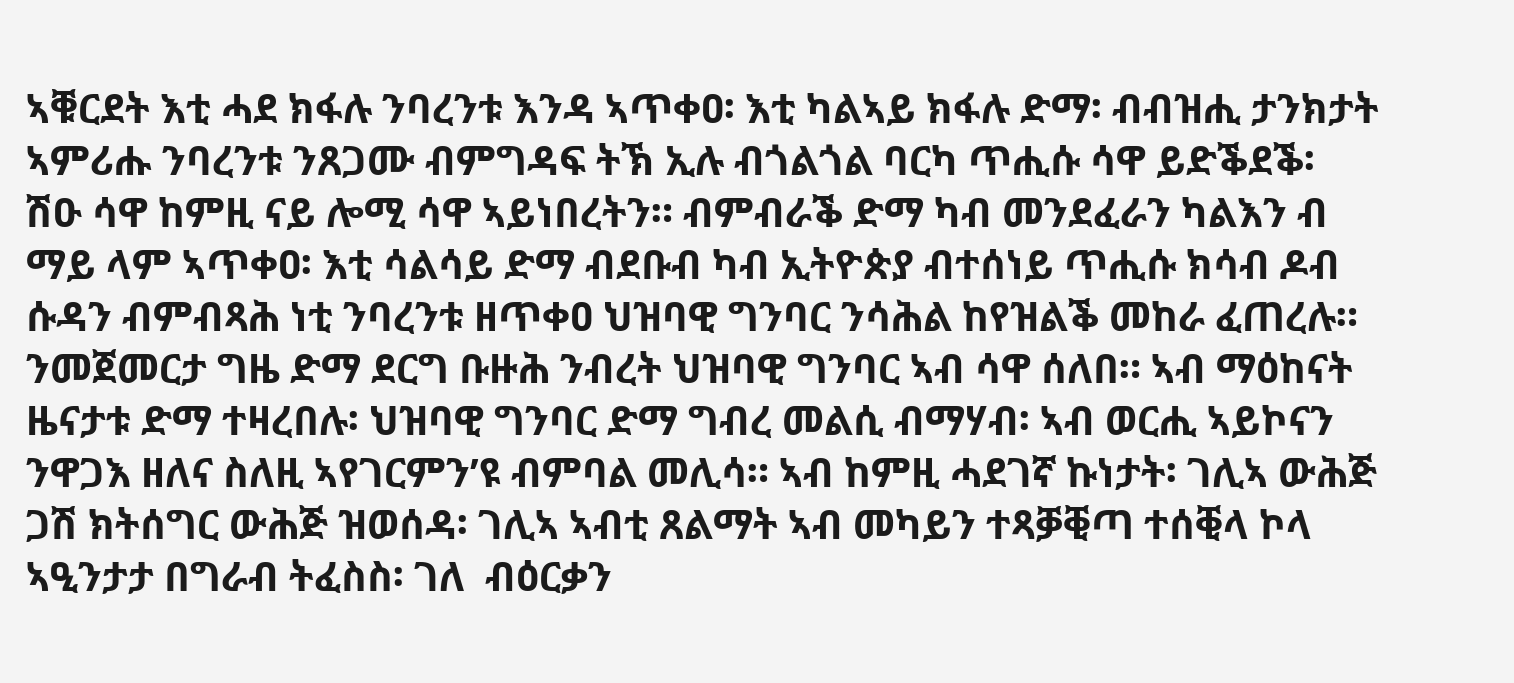ኣቑርደት እቲ ሓደ ክፋሉ ንባረንቱ እንዳ ኣጥቀዐ፡ እቲ ካልኣይ ክፋሉ ድማ፡ ብብዝሒ ታንክታት ኣምሪሑ ንባረንቱ ንጸጋሙ ብምግዳፍ ትኽ ኢሉ ብጎልጎል ባርካ ጥሒሱ ሳዋ ይድቕደቕ፡ ሽዑ ሳዋ ከምዚ ናይ ሎሚ ሳዋ ኣይነበረትን። ብምብራቕ ድማ ካብ መንደፈራን ካልእን ብ ማይ ላም ኣጥቀዐ፡ እቲ ሳልሳይ ድማ ብደቡብ ካብ ኢትዮጵያ ብተሰነይ ጥሒሱ ክሳብ ዶብ ሱዳን ብምብጻሕ ነቲ ንባረንቱ ዘጥቀዐ ህዝባዊ ግንባር ንሳሕል ከየዝልቕ መከራ ፈጠረሉ።
ንመጀመርታ ግዜ ድማ ደርግ ቡዙሕ ንብረት ህዝባዊ ግንባር ኣብ ሳዋ ሰለበ። ኣብ ማዕከናት ዜናታቱ ድማ ተዛረበሉ፡ ህዝባዊ ግንባር ድማ ግብረ መልሲ ብማሃብ፡ ኣብ ወርሒ ኣይኮናን ንዋጋእ ዘለና ስለዚ ኣየገርምን’ዩ ብምባል መሊሳ። ኣብ ከምዚ ሓደገኛ ኩነታት፡ ገሊኣ ውሕጅ ጋሽ ክትሰግር ውሕጅ ዝወሰዳ፡ ገሊኣ ኣብቲ ጸልማት ኣብ መካይን ተጻቓቒጣ ተሰቒላ ኮላ ኣዒንታታ በግራብ ትፈስስ፡ ገለ  ብዕርቃን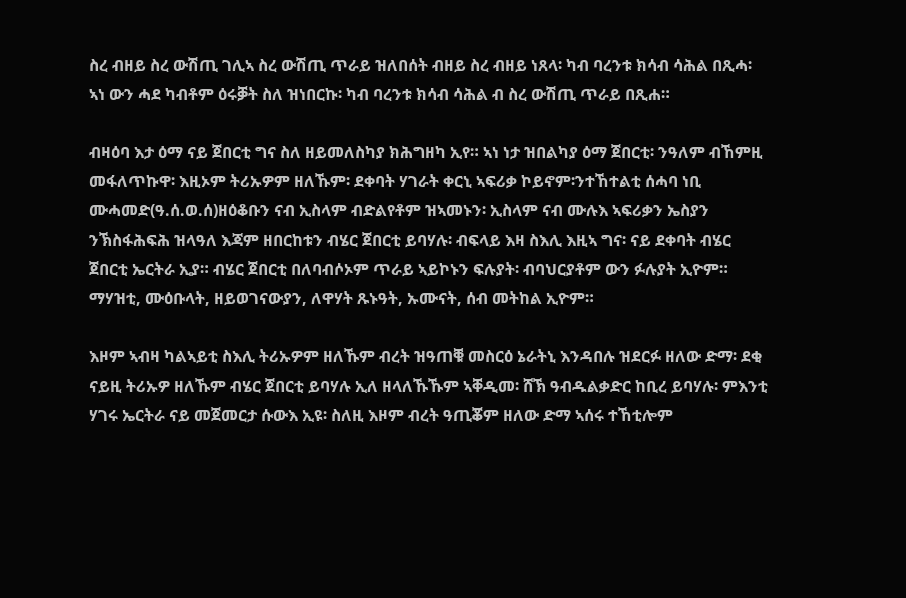ስረ ብዘይ ስረ ውሽጢ ገሊኣ ስረ ውሽጢ ጥራይ ዝለበሰት ብዘይ ስረ ብዘይ ነጸላ፡ ካብ ባረንቱ ክሳብ ሳሕል በጺሓ፡ ኣነ ውን ሓደ ካብቶም ዕሩቓት ስለ ዝነበርኩ፡ ካብ ባረንቱ ክሳብ ሳሕል ብ ስረ ውሽጢ ጥራይ በጺሐ።

ብዛዕባ እታ ዕማ ናይ ጀበርቲ ግና ስለ ዘይመለስካያ ክሕግዘካ ኢየ። ኣነ ነታ ዝበልካያ ዕማ ጀበርቲ፡ ንዓለም ብኸምዚ መፋለጥኩዋ፡ እዚኦም ትሪኡዎም ዘለኹም፡ ደቀባት ሃገራት ቀርኒ ኣፍሪቃ ኮይኖም፡ንተኸተልቲ ሰሓባ ነቢ ሙሓመድ(ዓ.ሰ.ወ.ሰ)ዘዕቆቡን ናብ ኢስላም ብድልየቶም ዝኣመኑን፡ ኢስላም ናብ ሙሉእ ኣፍሪቃን ኤስያን ንኽስፋሕፍሕ ዝላዓለ እጃም ዘበርከቱን ብሄር ጀበርቲ ይባሃሉ፡ ብፍላይ እዛ ስእሊ እዚኣ ግና፡ ናይ ደቀባት ብሄር ጀበርቲ ኤርትራ ኢያ። ብሄር ጀበርቲ በለባብሶኦም ጥራይ ኣይኮኑን ፍሉያት፡ ብባህርያቶም ውን ፉሉያት ኢዮም። ማሃዝቲ, ሙዕቡላት, ዘይወገናውያን, ለዋሃት ጹኑዓት, ኡሙናት, ሰብ መትከል ኢዮም።

እዞም ኣብዛ ካልኣይቲ ስእሊ ትሪኡዎም ዘለኹም ብረት ዝዓጠቑ መስርዕ ኔራትኒ እንዳበሉ ዝደርፉ ዘለው ድማ፡ ደቂ ናይዚ ትሪኡዎ ዘለኹም ብሄር ጀበርቲ ይባሃሉ ኢለ ዘላለኹኹም ኣቐዲመ፡ ሸኽ ዓብዱልቃድር ከቢረ ይባሃሉ፡ ምእንቲ ሃገሩ ኤርትራ ናይ መጀመርታ ሱውእ ኢዩ፡ ስለዚ እዞም ብረት ዓጢቖም ዘለው ድማ ኣሰሩ ተኸቲሎም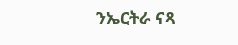ንኤርትራ ናጻ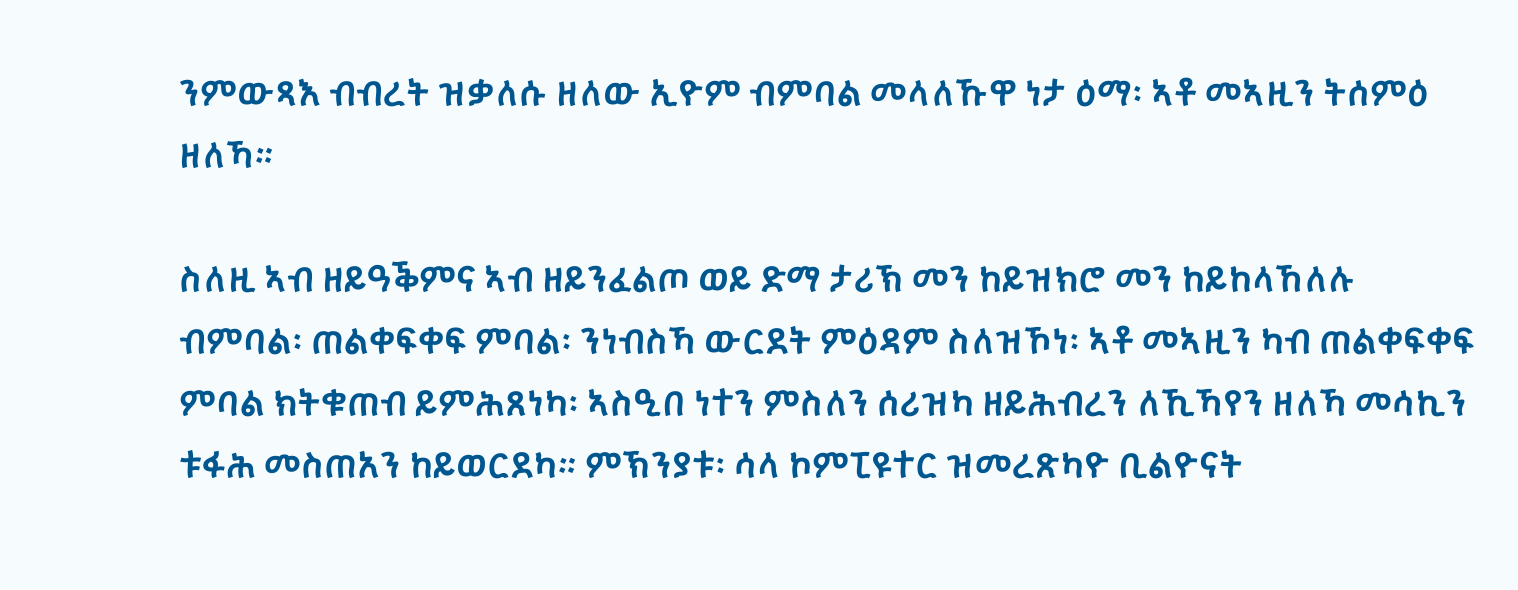ንምውጻእ ብብረት ዝቃለሱ ዘለው ኢዮም ብምባል መላለኹዋ ነታ ዕማ፡ ኣቶ መኣዚን ትሰምዕ ዘለኻ።

ስለዚ ኣብ ዘይዓቕምና ኣብ ዘይንፈልጦ ወይ ድማ ታሪኽ መን ከይዝክሮ መን ከይከላኸለሉ ብምባል፡ ጠልቀፍቀፍ ምባል፡ ንነብስኻ ውርደት ምዕዳም ስለዝኾነ፡ ኣቶ መኣዚን ካብ ጠልቀፍቀፍ ምባል ክትቁጠብ ይምሕጸነካ፡ ኣስዒበ ነተን ምስለን ሰሪዝካ ዘይሕብረን ለኺኻየን ዘለኻ መሳኪን ቱፋሕ መስጠአን ከይወርደካ። ምኽንያቱ፡ ሳላ ኮምፒዩተር ዝመረጽካዮ ቢልዮናት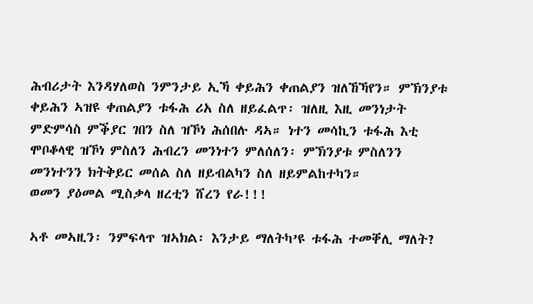ሕብሪታት እንዳሃለወስ ንምንታይ ኢኻ ቀይሕን ቀጠልያን ዝለኸኻየን። ምኽንያቱ ቀይሕን ኣዝዩ ቀጠልያን ቱፋሕ ሪአ ስለ ዘይፈልጥ፡ ዝለዚ እዚ መንነታት ምድምሳስ ምቕያር ገበን ስለ ዝኾነ ሕሰበሉ ዳኣ። ነተን መሳኪን ቱፋሕ እቲ ሞቦቆላዊ ዝኾነ ምስለን ሕብረን መንነተን ምለሰለን፡ ምኽንያቱ ምስለንን መንነተንን ክትቅይር መሰል ስለ ዘይብልካን ስለ ዘይምልከተካን።
ወመን ያዕመል ሚስቃላ ዘረቲን ሸረን የራ!!!

ኣቶ መኣዚን፡ ንምፍላጥ ዝኣክል፡ እንታይ ማለትካ’ዩ ቱፋሕ ተመቐሊ ማለት?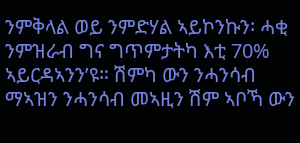ንምቅላል ወይ ንምድሃል ኣይኮንኩን፡ ሓቂ ንምዝራብ ግና ግጥምታትካ እቲ 70% ኣይርዳኣንን’ዩ። ሽምካ ውን ንሓንሳብ ማኣዝን ንሓንሳብ መኣዚን ሽም ኣቦኻ ውን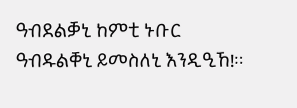ዓብደልቓኒ ከምቲ ኑቡር ዓብዱልቐኒ ይመስለኒ እንዲዒኸ!።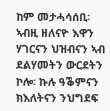ከም መታሓሳሰቢ፡ ኣብዚ ዘለናዮ እዋን ሃገርናን ህዝብናን ኣብ ደልሃመትን ውርደትን ኮሎ፡ ኩሉ ዓቕምናን ክእለትናን ንህግደፍ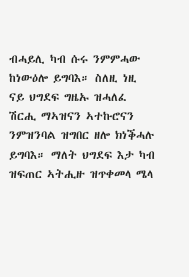ብሓይሊ ካብ ሱሩ ንምምሓው ከነውዕሎ ይግባእ። ስለዚ ነዚ ናይ ህግደፍ ግዜኡ ዝሓለፈ ሽርሒ ማኣዝናን ኣተኩሮናን ንምዝንባል ዝግበር ዘሎ ክነቕሓሉ ይግባእ። ማለት ህግደፍ እታ ካብ ዝፍጠር ኣትሒዙ ዝጥቀመላ ሜላ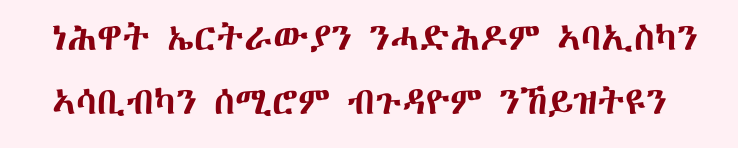ነሕዋት ኤርትራውያን ንሓድሕዶም ኣባኢስካን ኣሳቢብካን ሰሚሮም ብጉዳዮም ንኸይዝትዩን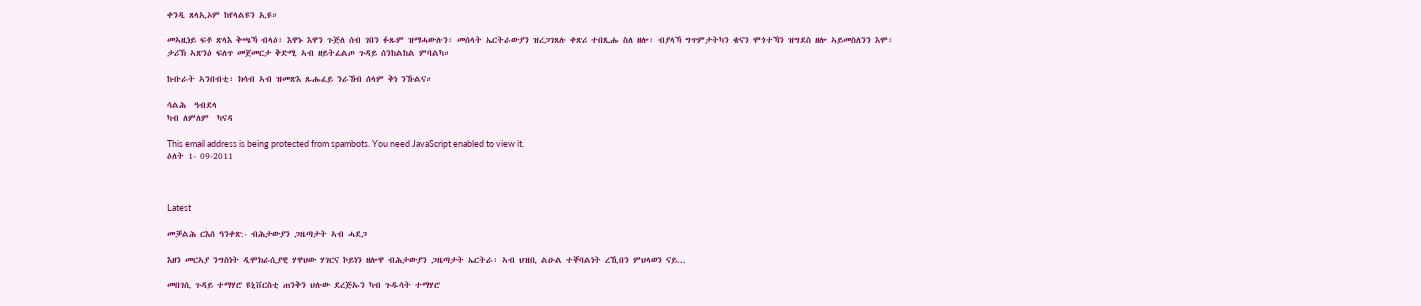ቀንዲ ጸላኢኦም ከየላልዩን ኢዩ።

መኣዚነይ ፍቶ ጽላእ ቅጫኻ ብላዕ፡ እዋኑ እዋን ጉጅለ ሰብ ገበን ፉጹም ዝማሓውሉን፡ መሰላት ኤርትራውያን ዝረጋገጸሉ ቀጽሪ ተበጺሑ ስለ ዘሎ፡ ብያላኻ ግጥምታትካን ቄናን ሞጎተኻን ዝግደስ ዘሎ ኣይመስለንን እሞ፡ ታሪኽ ኣጽንዕ ፍለጥ መጀመርታ ቅድሚ ኣብ ዘይትፈልጦ ጉዳይ ሰንከልከል ምባልካ።

ኩቡራት ኣንበብቲ፡ ክሳብ ኣብ ዝመጽእ ጹሑፈይ ንራኸብ ሰላም ቅነ ንኹልና።

ሳልሕ  ዓብደላ
ካብ ለምለም  ካናዳ

This email address is being protected from spambots. You need JavaScript enabled to view it.
ዕለት 1- 09-2011



Latest

መቓልሕ ርእሰ ዓንቀጽ:- ብሕታውያን ጋዜጣታት ኣብ ሓደጋ

እዘን መርኣያ ንግስነት ዲሞክራሲያዊ ሃዋህው ሃገርና ኮይነን ዘሎዋ ብሕታውያን ጋዜጣታት ኤርትራ፡ ኣብ ህዝቢ ልዑል ተቐባልነት ረኺበን ምህላወን ናይ...

መበገሲ ጉዳይ ተማሃሮ ዩኒቨርስቲ ጠንቅን ህሉው ደረጅኡን ካብ ጉዱሳት ተማሃሮ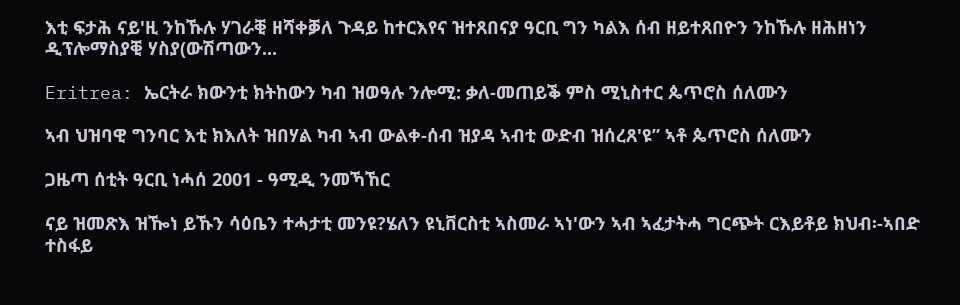እቲ ፍታሕ ናይ'ዚ ንከኹሉ ሃገራቒ ዘሻቀቓለ ጉዳይ ከተርእየና ዝተጸበናያ ዓርቢ ግን ካልእ ሰብ ዘይተጸበዮን ንከኹሉ ዘሕዘነን ዲፕሎማስያቒ ሃስያ(ውሽጣውን...

Eritrea: ኤርትራ ክውንቲ ክትከውን ካብ ዝወዓሉ ንሎሚ: ቃለ-መጠይቕ ምስ ሚኒስተር ጴጥሮስ ሰለሙን

ኣብ ህዝባዊ ግንባር እቲ ክእለት ዝበሃል ካብ ኣብ ውልቀ-ሰብ ዝያዳ ኣብቲ ውድብ ዝሰረጸ'ዩ” ኣቶ ጴጥሮስ ሰለሙን

ጋዜጣ ሰቲት ዓርቢ ነሓሰ 2001 - ዓሚዲ ንመኻኸር

ናይ ዝመጽእ ዝዀነ ይኹን ሳዕቤን ተሓታቲ መንዩ?ሄለን ዩኒቨርስቲ ኣስመራ ኣነ'ውን ኣብ ኣፈታትሓ ግርጭት ርእይቶይ ክህብ፡-ኣበድ ተስፋይ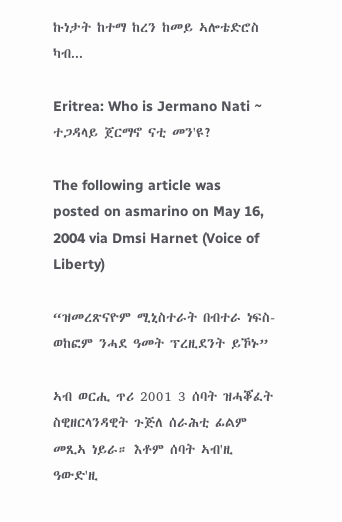ኩነታት ከተማ ከረን ከመይ ኣሎቴድሮስ ካብ...

Eritrea: Who is Jermano Nati ~ ተጋዳላይ ጀርማኖ ናቲ መን'ዩ?

The following article was posted on asmarino on May 16, 2004 via Dmsi Harnet (Voice of Liberty)

“ዝመረጽናዮም ሚኒስተራት በብተራ ነፍስ-ወከፎም ንሓደ ዓመት ፕረዚደንት ይኾኑ”

ኣብ ወርሒ ጥሪ 2001 3 ሰባት ዝሓቖፈት ስዊዘርላንዳዊት ጉጅለ ሰራሕቲ ፊልም መጺኣ ነይራ። እቶም ሰባት ኣብ'ዚ ዓውድ'ዚ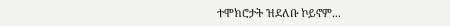ተሞክሮታት ዝደለቡ ኮይኖም...